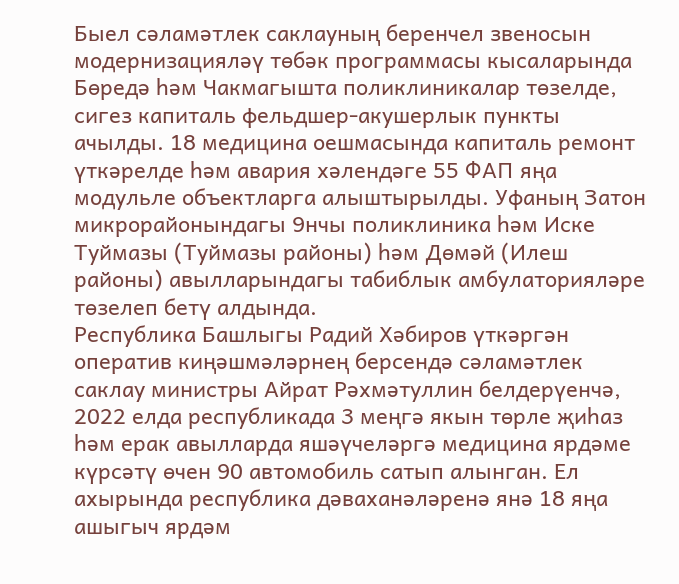Быел сәламәтлек саклауның беренчел звеносын модернизацияләү төбәк программасы кысаларында Бөредә һәм Чакмагышта поликлиникалар төзелде, сигез капиталь фельдшер-акушерлык пункты ачылды. 18 медицина оешмасында капиталь ремонт үткәрелде һәм авария хәлендәге 55 ФАП яңа модульле объектларга алыштырылды. Уфаның Затон микрорайонындагы 9нчы поликлиника һәм Иске Туймазы (Туймазы районы) һәм Дөмәй (Илеш районы) авылларындагы табиблык амбулаторияләре төзелеп бетү алдында.
Республика Башлыгы Радий Хәбиров үткәргән оператив киңәшмәләрнең берсендә сәламәтлек саклау министры Айрат Рәхмәтуллин белдерүенчә, 2022 елда республикада 3 меңгә якын төрле җиһаз һәм ерак авылларда яшәүчеләргә медицина ярдәме күрсәтү өчен 90 автомобиль сатып алынган. Ел ахырында республика дәваханәләренә янә 18 яңа ашыгыч ярдәм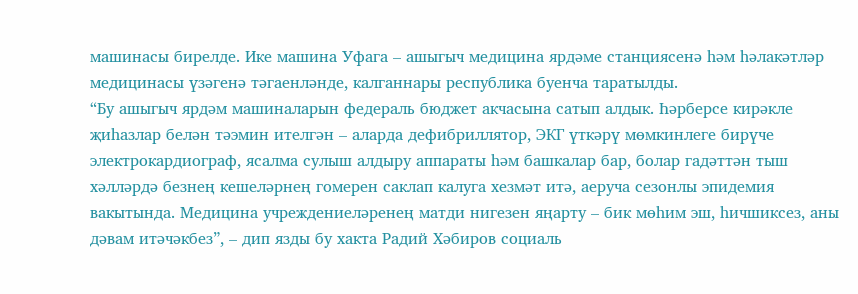машинасы бирелде. Ике машина Уфага – ашыгыч медицина ярдәме станциясенә һәм һәлакәтләр медицинасы үзәгенә тәгаенләнде, калганнары республика буенча таратылды.
“Бу ашыгыч ярдәм машиналарын федераль бюджет акчасына сатып алдык. Һәрберсе кирәкле җиһазлар белән тәэмин ителгән – аларда дефибриллятор, ЭКГ үткәрү мөмкинлеге бирүче электрокардиограф, ясалма сулыш алдыру аппараты һәм башкалар бар, болар гадәттән тыш хәлләрдә безнең кешеләрнең гомерен саклап калуга хезмәт итә, аеруча сезонлы эпидемия вакытында. Медицина учреждениеләренең матди нигезен яңарту – бик мөһим эш, һичшиксез, аны дәвам итәчәкбез”, – дип язды бу хакта Радий Хәбиров социаль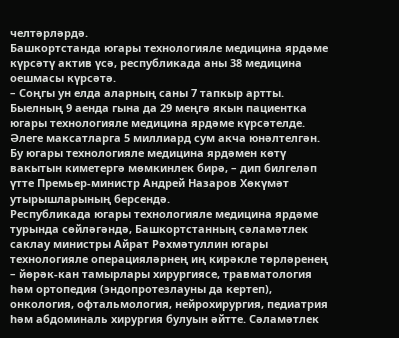челтәрләрдә.
Башкортстанда югары технологияле медицина ярдәме күрсәтү актив үсә, республикада аны 38 медицина оешмасы күрсәтә.
– Соңгы ун елда аларның саны 7 тапкыр артты. Быелның 9 аенда гына да 29 меңгә якын пациентка югары технологияле медицина ярдәме күрсәтелде. Әлеге максатларга 5 миллиард сум акча юнәлтелгән. Бу югары технологияле медицина ярдәмен көтү вакытын киметергә мөмкинлек бирә, – дип билгеләп үтте Премьер-министр Андрей Назаров Хөкүмәт утырышларының берсендә.
Республикада югары технологияле медицина ярдәме турында сөйләгәндә, Башкортстанның сәламәтлек саклау министры Айрат Рәхмәтуллин югары технологияле операцияләрнең иң кирәкле төрләренең – йөрәк-кан тамырлары хирургиясе, травматология һәм ортопедия (эндопротезлауны да кертеп), онкология, офтальмология, нейрохирургия, педиатрия һәм абдоминаль хирургия булуын әйтте. Сәламәтлек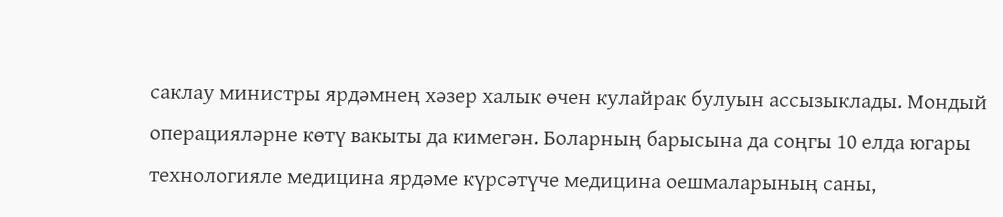саклау министры ярдәмнең хәзер халык өчен кулайрак булуын ассызыклады. Мондый операцияләрне көтү вакыты да кимегән. Боларның барысына да соңгы 10 елда югары технологияле медицина ярдәме күрсәтүче медицина оешмаларының саны,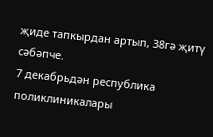җиде тапкырдан артып, 38гә җитү сәбәпче.
7 декабрьдән республика поликлиникалары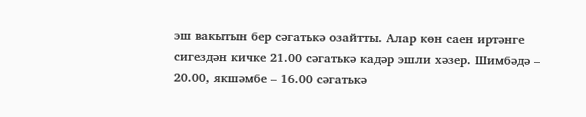эш вакытын бер сәгатькә озайтты. Алар көн саен иртәнге сигездән кичке 21.00 сәгатькә кадәр эшли хәзер. Шимбәдә – 20.00, якшәмбе – 16.00 сәгатькә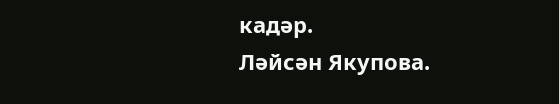кадәр.
Ләйсән Якупова.